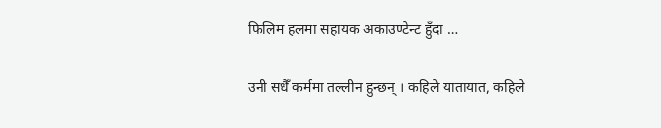फिलिम हलमा सहायक अकाउण्टेन्ट हुँदा …

उनी सधैँ कर्ममा तल्लीन हुन्छन् । कहिले यातायात, कहिले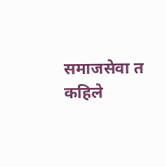समाजसेवा त कहिले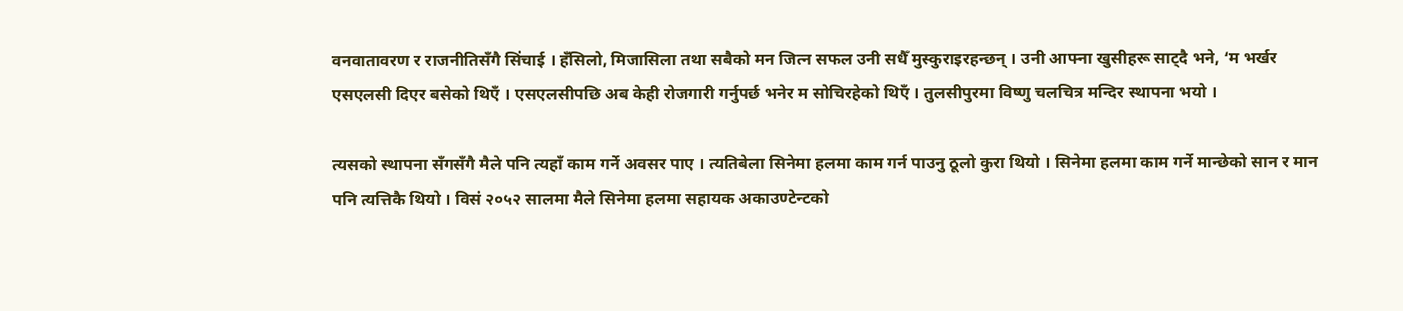वनवातावरण र राजनीतिसँगै सिंचाई । हँसिलो, मिजासिला तथा सबैको मन जित्न सफल उनी सधैँ मुस्कुराइरहन्छन् । उनी आफ्ना खुसीहरू साट्दै भने, ‘म भर्खर एसएलसी दिएर बसेको थिएँ । एसएलसीपछि अब केही रोजगारी गर्नुपर्छ भनेर म सोचिरहेको थिएँ । तुलसीपुरमा विष्णु चलचित्र मन्दिर स्थापना भयो ।

त्यसको स्थापना सँगसँगै मैले पनि त्यहाँ काम गर्ने अवसर पाए । त्यतिबेला सिनेमा हलमा काम गर्न पाउनु ठूलो कुरा थियो । सिनेमा हलमा काम गर्ने मान्छेको सान र मान पनि त्यत्तिकै थियो । विसं २०५२ सालमा मैले सिनेमा हलमा सहायक अकाउण्टेन्टको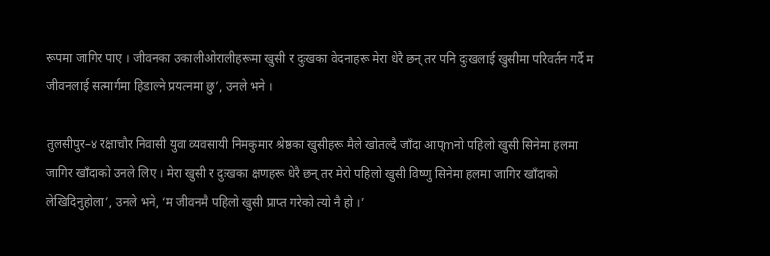रूपमा जागिर पाए । जीवनका उकालीओरालीहरूमा खुसी र दुःखका वेदनाहरू मेरा धेरै छन् तर पनि दुःखलाई खुसीमा परिवर्तन गर्दै म जीवनलाई सत्मार्गमा हिडाल्ने प्रयत्नमा छु’, उनले भने ।

तुलसीपुर–४ रक्षाचौर निवासी युवा व्यवसायी निमकुमार श्रेष्ठका खुसीहरू मैले खोतल्दै जाँदा आप्mनो पहिलो खुसी सिनेमा हलमा जागिर खाँदाको उनले लिए । मेरा खुसी र दुःखका क्षणहरू धेरै छन् तर मेरो पहिलो खुसी विष्णु सिनेमा हलमा जागिर खाँदाको लेखिदिनुहोला’, उनले भने, ‘म जीवनमै पहिलो खुसी प्राप्त गरेको त्यो नै हो ।’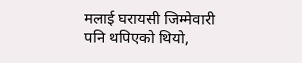मलाई घरायसी जिम्मेवारी पनि थपिएको थियो,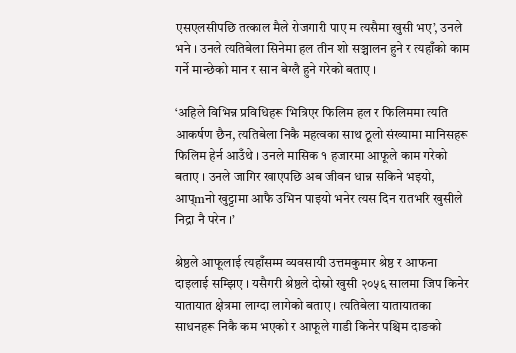एसएलसीपछि तत्काल मैले रोजगारी पाए म त्यसैमा खुसी भए’, उनले भने । उनले त्यतिबेला सिनेमा हल तीन शो सञ्चालन हुने र त्यहाँको काम गर्ने मान्छेको मान र सान बेग्लै हुने गरेको बताए ।

‘अहिले विभिन्न प्रविधिहरू भित्रिएर फिलिम हल र फिलिममा त्यति आकर्षण छैन, त्यतिबेला निकै महत्वका साथ ठूलो संख्यामा मानिसहरू फिलिम हेर्न आउँथे । उनले मासिक १ हजारमा आफूले काम गरेको बताए । उनले जागिर खाएपछि अब जीवन धान्न सकिने भइयो, आप्mनो खुट्टामा आफै उभिन पाइयो भनेर त्यस दिन रातभरि खुसीले निद्रा नै परेन ।’

श्रेष्ठले आफूलाई त्यहाँसम्म व्यवसायी उत्तमकुमार श्रेष्ठ र आफना दाइलाई सम्झिए । यसैगरी श्रेष्ठले दोस्रो खुसी २०५६ सालमा जिप किनेर यातायात क्षेत्रमा लाग्दा लागेको बताए । त्यतिबेला यातायातका साधनहरू निकै कम भएको र आफूले गाडी किनेर पश्चिम दाङको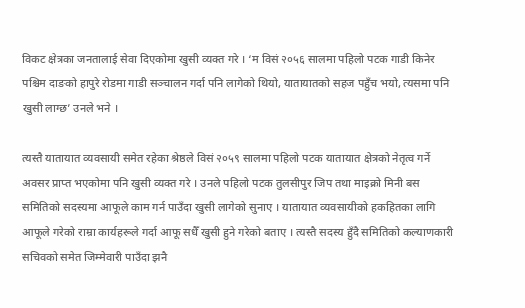विकट क्षेत्रका जनतालाई सेवा दिएकोमा खुसी व्यक्त गरे । ‘म विसं २०५६ सालमा पहिलो पटक गाडी किनेर पश्चिम दाङको हापुरे रोडमा गाडी सञ्चालन गर्दा पनि लागेको थियो, यातायातको सहज पहुँच भयो, त्यसमा पनि खुसी लाग्छ’ उनले भने ।

त्यस्तै यातायात व्यवसायी समेत रहेका श्रेष्ठले विसं २०५९ सालमा पहिलो पटक यातायात क्षेत्रको नेतृत्व गर्ने अवसर प्राप्त भएकोमा पनि खुसी व्यक्त गरे । उनले पहिलो पटक तुलसीपुर जिप तथा माइक्रो मिनी बस समितिको सदस्यमा आफूले काम गर्न पाउँदा खुसी लागेको सुनाए । यातायात व्यवसायीको हकहितका लागि आफूले गरेको राम्रा कार्यहरूले गर्दा आफू सधैँ खुसी हुने गरेको बताए । त्यस्तै सदस्य हुँदै समितिको कल्याणकारी सचिवको समेत जिम्मेवारी पाउँदा झनै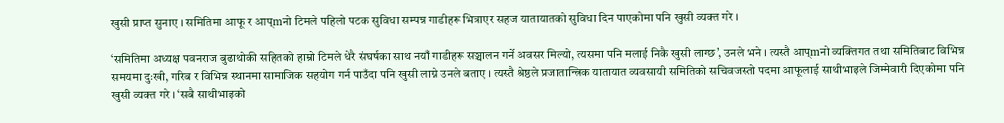खुसी प्राप्त सुनाए । समितिमा आफू र आप्mनो टिमले पहिलो पटक सुविधा सम्पन्न गाडीहरू भित्राएर सहज यातायातको सुविधा दिन पाएकोमा पनि खुसी व्यक्त गरे ।

‘समितिमा अध्यक्ष पवनराज बुढाथोकी सहितको हाम्रो टिमले धेरै संघर्षका साथ नयाँ गाडीहरू सञ्चालन गर्ने अवसर मिल्यो, त्यसमा पनि मलाई निकै खुसी लाग्छ’, उनले भने । त्यस्तै आप्mनो व्यक्तिगत तथा समितिबाट विभिन्न समयमा दुःखी, गरिब र विभिन्न स्थानमा सामाजिक सहयोग गर्न पाउँदा पनि खुसी लाग्ने उनले बताए । त्यस्तै श्रेष्ठले प्रजातान्त्रिक यातायात व्यवसायी समितिको सचिवजस्तो पदमा आफूलाई साथीभाइले जिम्मेवारी दिएकोमा पनि खुसी व्यक्त गरे । ‘सबै साथीभाइको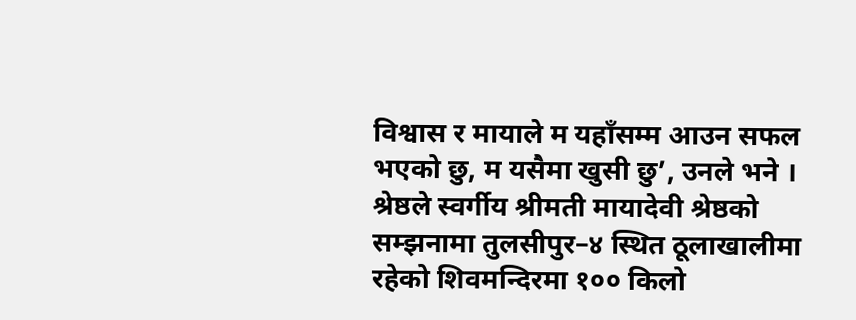विश्वास र मायाले म यहाँसम्म आउन सफल भएको छु, म यसैमा खुसी छु’, उनले भने ।
श्रेष्ठले स्वर्गीय श्रीमती मायादेवी श्रेष्ठको सम्झनामा तुलसीपुर–४ स्थित ठूलाखालीमा रहेको शिवमन्दिरमा १०० किलो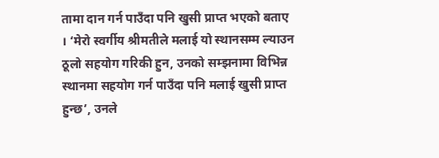तामा दान गर्न पाउँदा पनि खुसी प्राप्त भएको बताए । ‘मेरो स्वर्गीय श्रीमतीले मलाई यो स्थानसम्म ल्याउन ठूलो सहयोग गरिकी हुन, उनको सम्झनामा विभिन्न स्थानमा सहयोग गर्न पाउँदा पनि मलाई खुसी प्राप्त हुन्छ’, उनले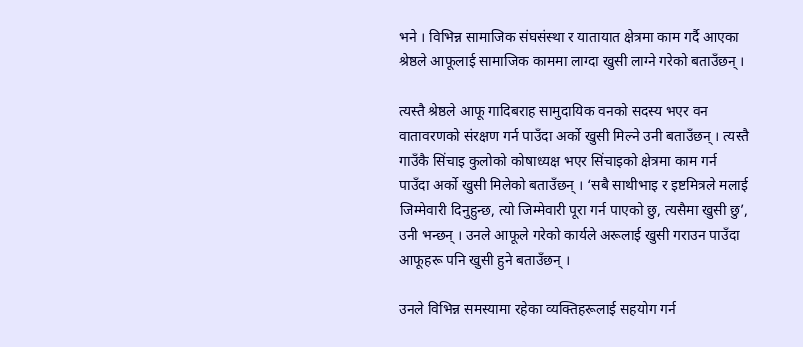भने । विभिन्न सामाजिक संघसंस्था र यातायात क्षेत्रमा काम गर्दै आएका श्रेष्ठले आफूलाई सामाजिक काममा लाग्दा खुसी लाग्ने गरेको बताउँछन् ।

त्यस्तै श्रेष्ठले आफू गादिबराह सामुदायिक वनको सदस्य भएर वन वातावरणको संरक्षण गर्न पाउँदा अर्को खुसी मिल्ने उनी बताउँछन् । त्यस्तै गाउँकै सिंचाइ कुलोको कोषाध्यक्ष भएर सिंचाइको क्षेत्रमा काम गर्न पाउँदा अर्को खुसी मिलेको बताउँछन् । ‘सबै साथीभाइ र इष्टमित्रले मलाई जिम्मेवारी दिनुहुन्छ, त्यो जिम्मेवारी पूरा गर्न पाएको छु, त्यसैमा खुसी छु’, उनी भन्छन् । उनले आफूले गरेको कार्यले अरूलाई खुसी गराउन पाउँदा आफूहरू पनि खुसी हुने बताउँछन् ।

उनले विभिन्न समस्यामा रहेका व्यक्तिहरूलाई सहयोग गर्न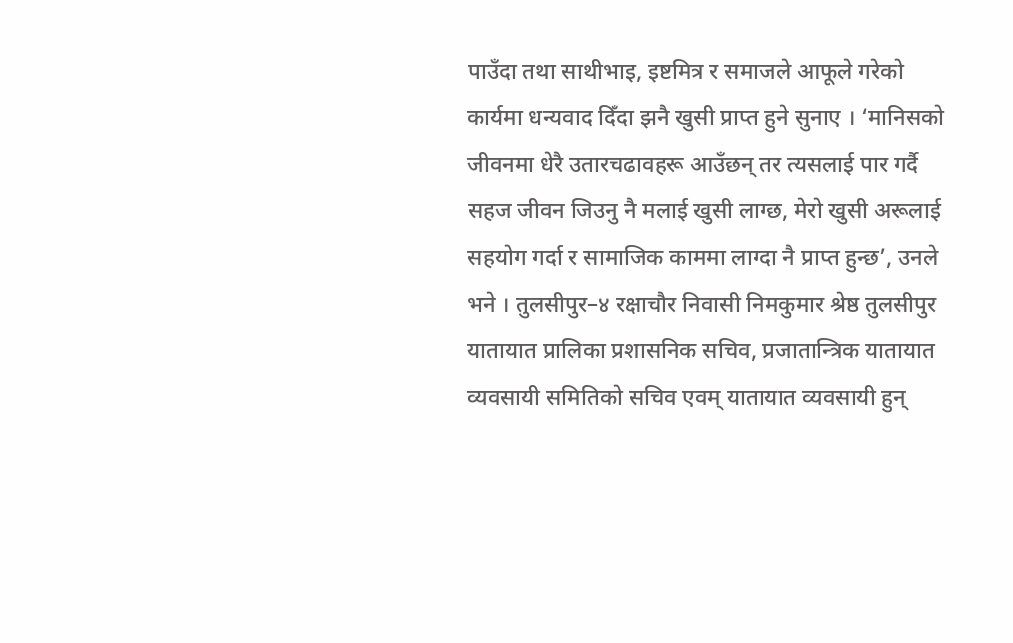पाउँदा तथा साथीभाइ, इष्टमित्र र समाजले आफूले गरेको कार्यमा धन्यवाद दिँदा झनै खुसी प्राप्त हुने सुनाए । ‘मानिसको जीवनमा धेरै उतारचढावहरू आउँछन् तर त्यसलाई पार गर्दै सहज जीवन जिउनु नै मलाई खुसी लाग्छ, मेरो खुसी अरूलाई सहयोग गर्दा र सामाजिक काममा लाग्दा नै प्राप्त हुन्छ’, उनले भने । तुलसीपुर–४ रक्षाचौर निवासी निमकुमार श्रेष्ठ तुलसीपुर यातायात प्रालिका प्रशासनिक सचिव, प्रजातान्त्रिक यातायात व्यवसायी समितिको सचिव एवम् यातायात व्यवसायी हुन्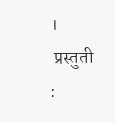।
 प्रस्तुती :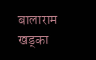बालाराम खड्का